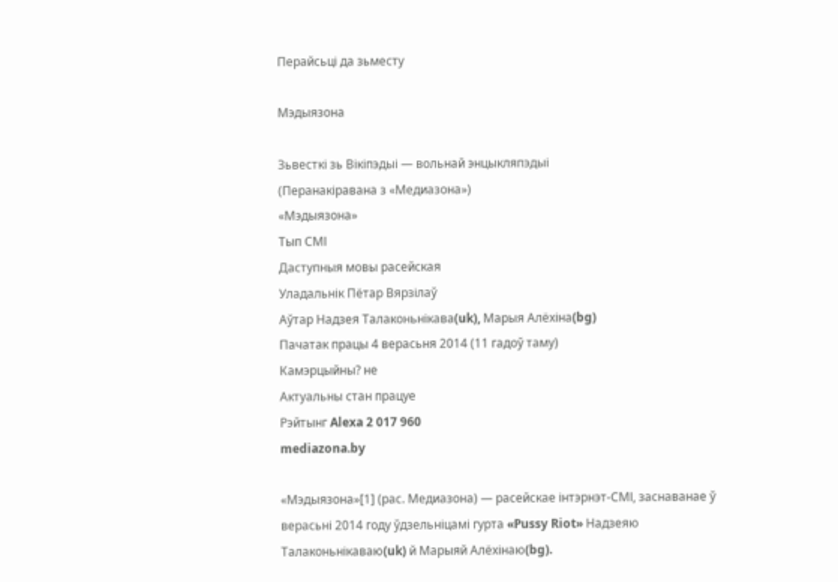Перайсьці да зьместу

Мэдыязона

Зьвесткі зь Вікіпэдыі — вольнай энцыкляпэдыі
(Перанакіравана з «Медиазона»)
«Мэдыязона»
Тып СМІ
Даступныя мовы расейская
Уладальнік Пётар Вярзілаў
Аўтар Надзея Талаконьнікава(uk), Марыя Алёхіна(bg)
Пачатак працы 4 верасьня 2014 (11 гадоў таму)
Камэрцыйны? не
Актуальны стан працуе
Рэйтынг Alexa 2 017 960
mediazona.by

«Мэдыязона»[1] (рас. Медиазона) — расейскае інтэрнэт-СМІ, заснаванае ў верасьні 2014 году ўдзельніцамі гурта «Pussy Riot» Надзеяю Талаконьнікаваю(uk) й Марыяй Алёхінаю(bg).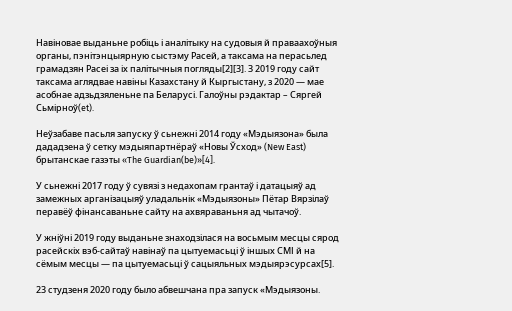Навіновае выданьне робіць і аналітыку на судовыя й праваахоўныя органы, пэнітэнцыярную сыстэму Расей, а таксама на перасьлед грамадзян Расеі за іх палітычныя погляды[2][3]. З 2019 году сайт таксама аглядвае навіны Казахстану й Кыргыстану, з 2020 — мае асобнае адзьдзяленьне па Беларусі. Галоўны рэдактар – Сяргей Сьмірноў(et).

Неўзабаве пасьля запуску ў сьнежні 2014 году «Мэдыязона» была дададзена ў сетку мэдыяпартнёраў «Новы Ўсход» (New East) брытанскае газэты «The Guardian(be)»[4].

У сьнежні 2017 году ў сувязі з недахопам грантаў і датацыяў ад замежных арганізацыяў уладальнік «Мэдыязоны» Пётар Вярзілаў перавёў фінансаваньне сайту на ахвяраваньня ад чытачоў.

У жніўні 2019 году выданьне знаходзілася на восьмым месцы сярод расейскіх вэб-сайтаў навінаў па цытуемасьці ў іншых СМІ й на сёмым месцы — па цытуемасьці ў сацыяльных мэдыярэсурсах[5].

23 студзеня 2020 году было абвешчана пра запуск «Мэдыязоны.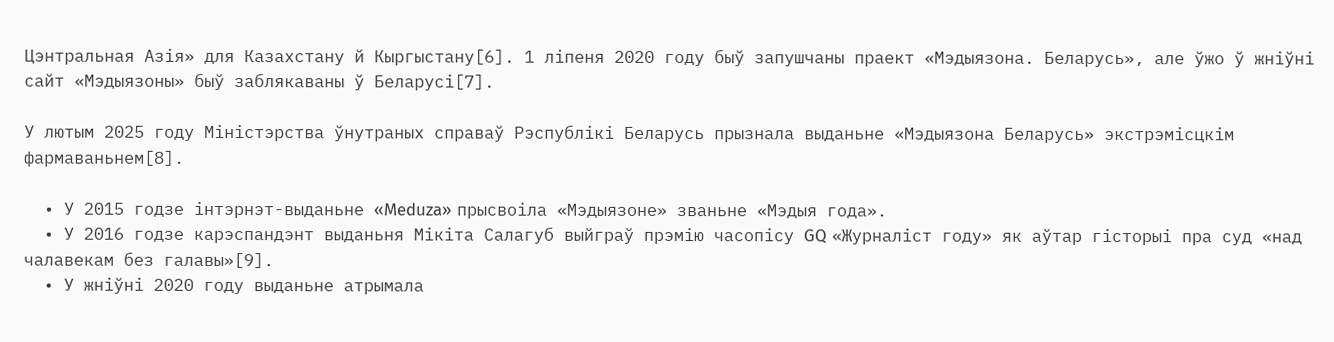Цэнтральная Азія» для Казахстану й Кыргыстану[6]. 1 ліпеня 2020 году быў запушчаны праект «Мэдыязона. Беларусь», але ўжо ў жніўні сайт «Мэдыязоны» быў заблякаваны ў Беларусі[7].

У лютым 2025 году Міністэрства ўнутраных справаў Рэспублікі Беларусь прызнала выданьне «Мэдыязона Беларусь» экстрэмісцкім фармаваньнем[8].

  • У 2015 годзе інтэрнэт-выданьне «Meduza» прысвоіла «Мэдыязоне» званьне «Мэдыя года».
  • У 2016 годзе карэспандэнт выданьня Мікіта Салагуб выйграў прэмію часопісу GQ «Журналіст году» як аўтар гісторыі пра суд «над чалавекам без галавы»[9].
  • У жніўні 2020 году выданьне атрымала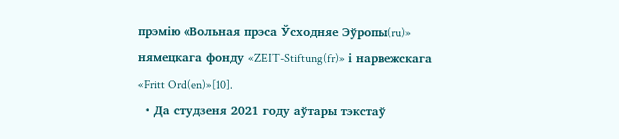прэмію «Вольная прэса Ўсходняе Эўропы(ru)» нямецкага фонду «ZEIT-Stiftung(fr)» і нарвежскага «Fritt Ord(en)»[10].
  • Да студзеня 2021 году аўтары тэкстаў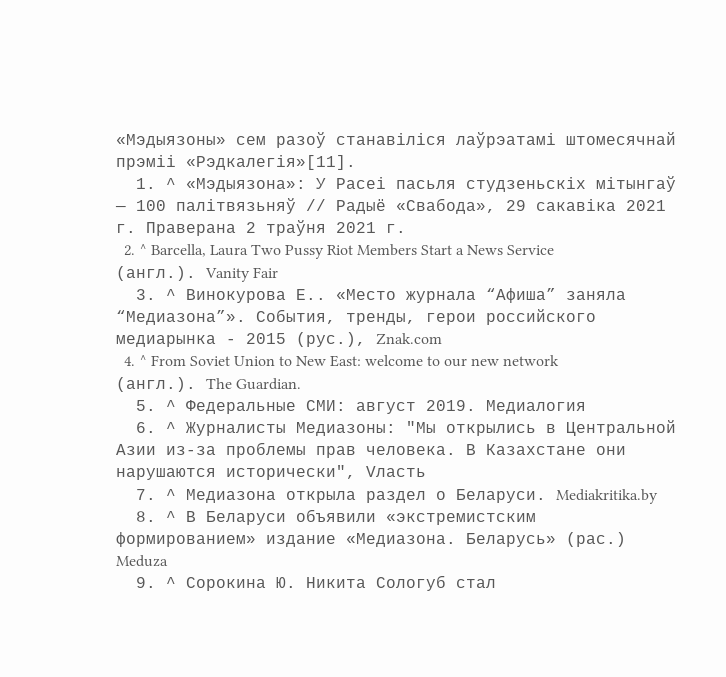«Мэдыязоны» сем разоў станавіліся лаўрэатамі штомесячнай прэміі «Рэдкалегія»[11].
  1. ^ «Мэдыязона»: У Расеі пасьля студзеньскіх мітынгаў — 100 палітвязьняў // Радыё «Свабода», 29 сакавіка 2021 г. Праверана 2 траўня 2021 г.
  2. ^ Barcella, Laura Two Pussy Riot Members Start a News Service (англ.). Vanity Fair
  3. ^ Винокурова Е.. «Место журнала “Афиша” заняла “Медиазона”». События, тренды, герои российского медиарынка - 2015 (рус.), Znak.com
  4. ^ From Soviet Union to New East: welcome to our new network (англ.). The Guardian.
  5. ^ Федеральные СМИ: август 2019. Медиалогия
  6. ^ Журналисты Медиазоны: "Мы открылись в Центральной Азии из-за проблемы прав человека. В Казахстане они нарушаются исторически", Vласть
  7. ^ Медиазона открыла раздел о Беларуси. Mediakritika.by
  8. ^ В Беларуси объявили «экстремистским формированием» издание «Медиазона. Беларусь» (рас.) Meduza
  9. ^ Сорокина Ю. Никита Сологуб стал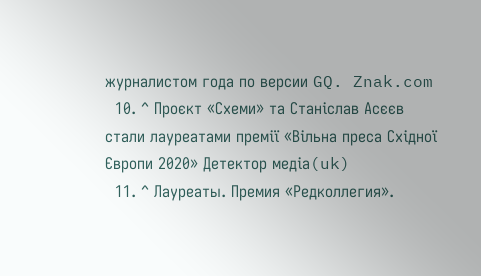журналистом года по версии GQ. Znak.com
  10. ^ Проєкт «Схеми» та Станіслав Асєєв стали лауреатами премії «Вільна преса Східної Європи 2020» Детектор медіа(uk)
  11. ^ Лауреаты. Премия «Редколлегия».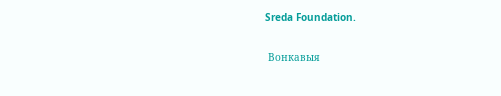Sreda Foundation.

 Вонкавыя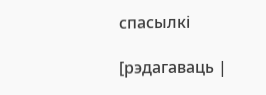спасылкі

[рэдагаваць |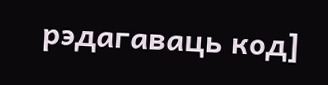рэдагаваць код]